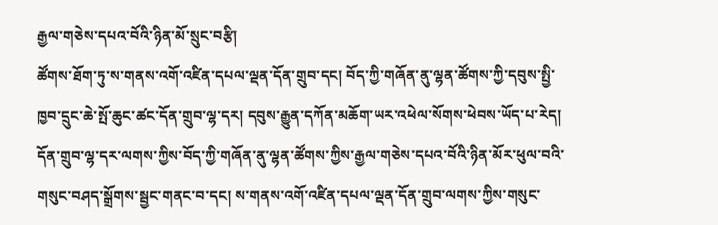རྒྱལ་གཅེས་དཔའ་བོའི་ཉིན་མོ་སྲུང་བརྩི།
ཚོགས་ཐོག་ཏུ་ས་གནས་འགོ་འཛིན་དཔལ་ལྡན་དོན་གྲུབ་དང། བོད་ཀྱི་གཞོན་ནུ་ལྷན་ཚོགས་ཀྱི་དབུས་སྤྱི་ཁྱབ་དྲུང་ཆེ་སྤོ་ཆུང་ཚང་དོན་གྲུབ་ལྷ་དར། དབུས་རྒྱུན་དཀོན་མཆོག་ཡར་འཕེལ་སོགས་ཕེབས་ཡོད་པ་རེད། དོན་གྲུབ་ལྷ་དར་ལགས་ཀྱིས་བོད་ཀྱི་གཞོན་ནུ་ལྷན་ཚོགས་ཀྱིས་རྒྱལ་གཅེས་དཔའ་བོའི་ཉིན་མོར་ཕུལ་བའི་གསུང་བཤད་སྒྲོགས་སྦྱང་གནང་བ་དང། ས་གནས་འགོ་འཛིན་དཔལ་ལྡན་དོན་གྲུབ་ལགས་ཀྱིས་གསུང་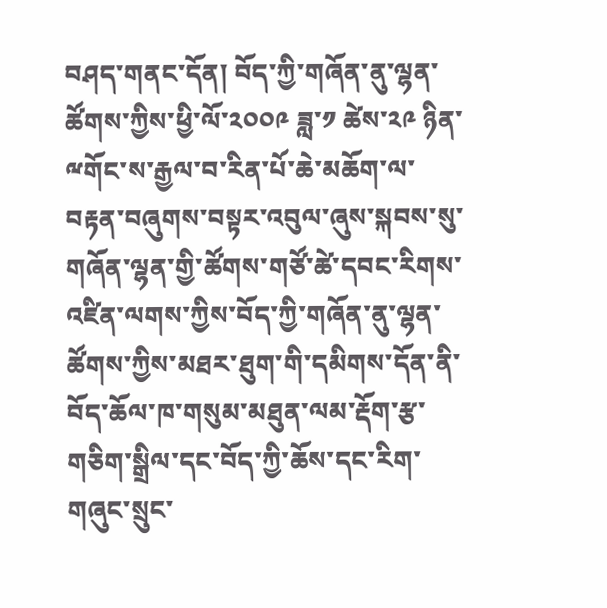བཤད་གནང་དོན། བོད་ཀྱི་གཞོན་ནུ་ལྷན་ཚོགས་ཀྱིས་ཕྱི་ལོ་༢༠༠༩ ཟླ་༡ ཚེས་༢༩ ཉིན་ྋགོང་ས་རྒྱལ་བ་རིན་པོ་ཆེ་མཆོག་ལ་བརྟན་བཞུགས་བསྟར་འབུལ་ཞུས་སྐབས་སུ་གཞོན་ལྷན་གྱི་ཚོགས་གཙོ་ཚེ་དབང་རིགས་འཛིན་ལགས་ཀྱིས་བོད་ཀྱི་གཞོན་ནུ་ལྷན་ཚོགས་ཀྱིས་མཐར་ཐུག་གི་དམིགས་དོན་ནི་བོད་ཆོལ་ཁ་གསུམ་མཐུན་ལམ་རྡོག་རྩ་གཅིག་སྒྲིལ་དང་བོད་ཀྱི་ཆོས་དང་རིག་གཞུང་སྲུང་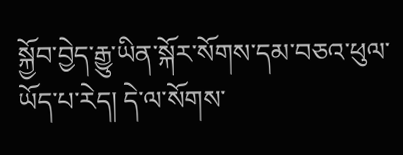སྐྱོབ་བྱེད་རྒྱུ་ཡིན་སྐོར་སོགས་དམ་བཅའ་ཕུལ་ཡོད་པ་རེད། དེ་ལ་སོགས་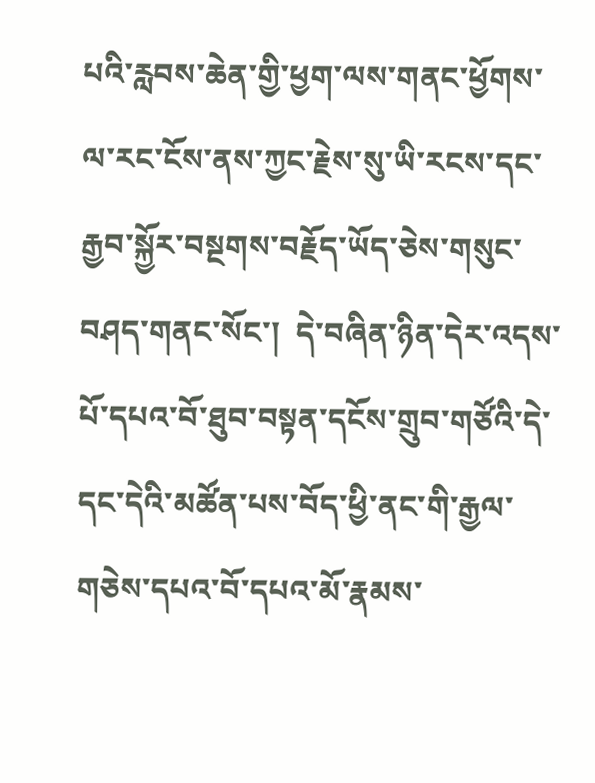པའི་རླབས་ཆེན་གྱི་ཕྱག་ལས་གནང་ཕྱོགས་ལ་རང་ངོས་ནས་ཀྱང་རྗེས་སུ་ཡི་རངས་དང་རྒྱབ་སྐྱོར་བསྔགས་བརྗོད་ཡོད་ཅེས་གསུང་བཤད་གནང་སོང་།  དེ་བཞིན་ཉིན་དེར་འདས་པོ་དཔའ་བོ་ཐུབ་བསྟན་དངོས་གྲུབ་གཙོའི་དེ་དང་དེའི་མཚོན་པས་བོད་ཕྱི་ནང་གི་རྒྱལ་གཅེས་དཔའ་བོ་དཔའ་མོ་རྣམས་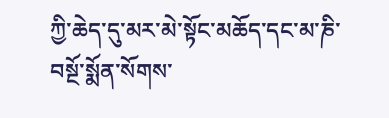ཀྱི་ཆེད་དུ་མར་མེ་སྟོང་མཆོད་དང་མ་ཎི་བསྔོ་སྨོན་སོགས་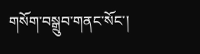གསོག་བསྒྲུབ་གནང་སོང་།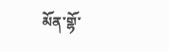མོན་གྷོ་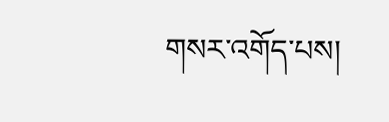གསར་འགོད་པས།